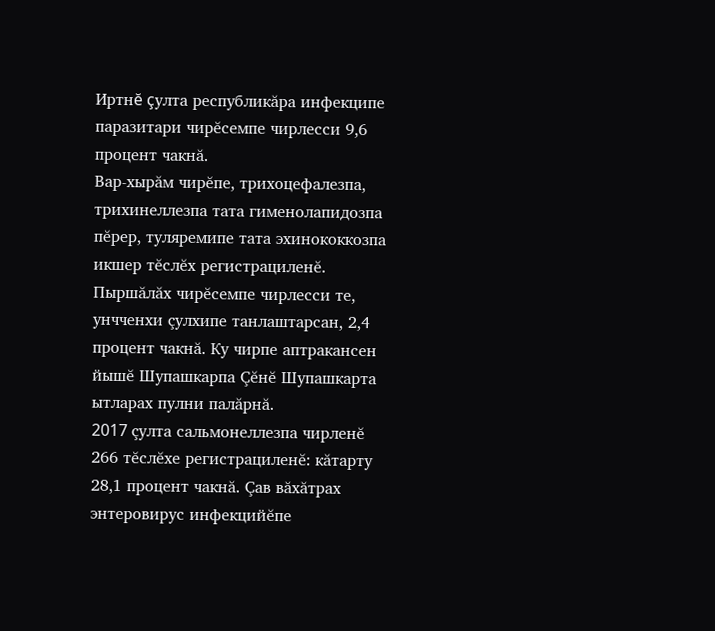Иртнĕ çулта республикăра инфекципе паразитари чирĕсемпе чирлесси 9,6 процент чакнă.
Вар-хырăм чирĕпе, трихоцефалезпа, трихинеллезпа тата гименолапидозпа пĕрер, туляремипе тата эхинококкозпа икшер тĕслĕх регистрациленĕ. Пыршăлăх чирĕсемпе чирлесси те, унчченхи çулхипе танлаштарсан, 2,4 процент чакнă. Ку чирпе аптракансен йышĕ Шупашкарпа Çĕнĕ Шупашкарта ытларах пулни палăрнă.
2017 çулта сальмонеллезпа чирленĕ 266 тĕслĕхе регистрациленĕ: кăтарту 28,1 процент чакнă. Çав вăхăтрах энтеровирус инфекцийĕпе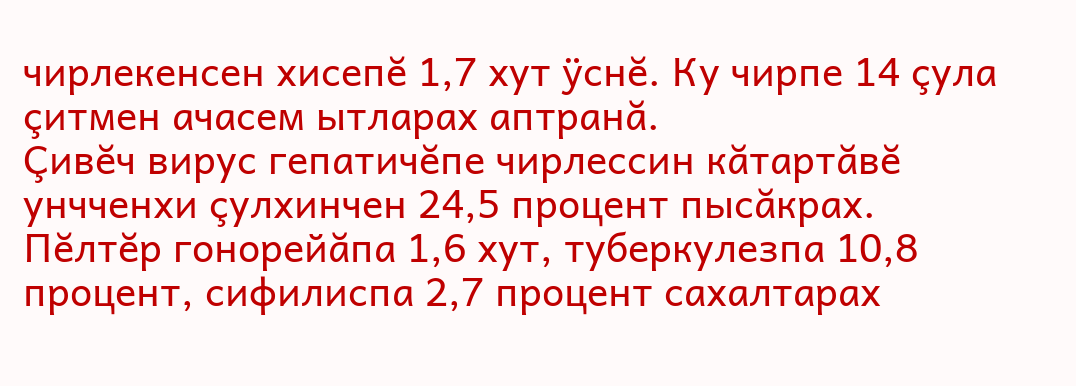чирлекенсен хисепĕ 1,7 хут ÿснĕ. Ку чирпе 14 çула çитмен ачасем ытларах аптранă.
Çивĕч вирус гепатичĕпе чирлессин кăтартăвĕ унчченхи çулхинчен 24,5 процент пысăкрах.
Пĕлтĕр гонорейăпа 1,6 хут, туберкулезпа 10,8 процент, сифилиспа 2,7 процент сахалтарах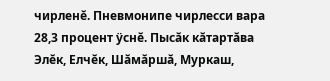чирленĕ. Пневмонипе чирлесси вара 28,3 процент ÿснĕ. Пысăк кăтартăва Элĕк, Елчĕк, Шăмăршă, Муркаш,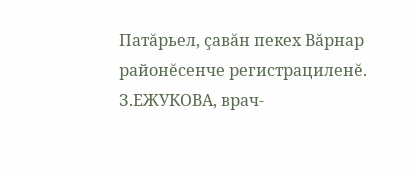Патăрьел, çавăн пекех Вăрнар районĕсенче регистрациленĕ.
З.ЕЖУКОВА, врач-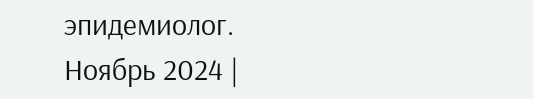эпидемиолог.
Ноябрь 2024 |